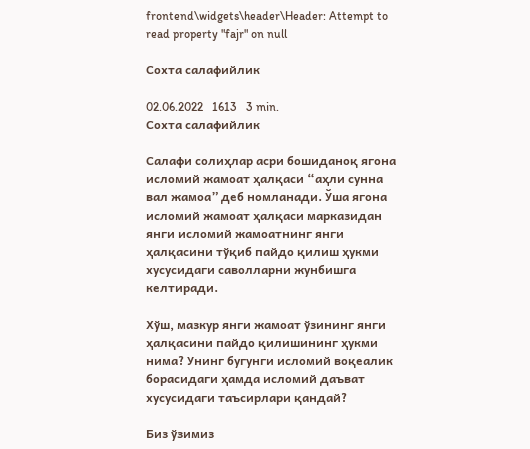frontend\widgets\header\Header: Attempt to read property "fajr" on null

Сохта салафийлик

02.06.2022   1613   3 min.
Сохта салафийлик

Салафи солиҳлар асри бошиданоқ ягона исломий жамоат ҳалқаси “аҳли сунна вал жамоа” деб номланади. Ўша ягона исломий жамоат ҳалқаси марказидан янги исломий жамоатнинг янги ҳалқасини тўқиб пайдо қилиш ҳукми хусусидаги саволларни жунбишга келтиради.

Хўш, мазкур янги жамоат ўзининг янги ҳалқасини пайдо қилишининг ҳукми нима? Унинг бугунги исломий воқеалик борасидаги ҳамда исломий даъват хусусидаги таъсирлари қандай?

Биз ўзимиз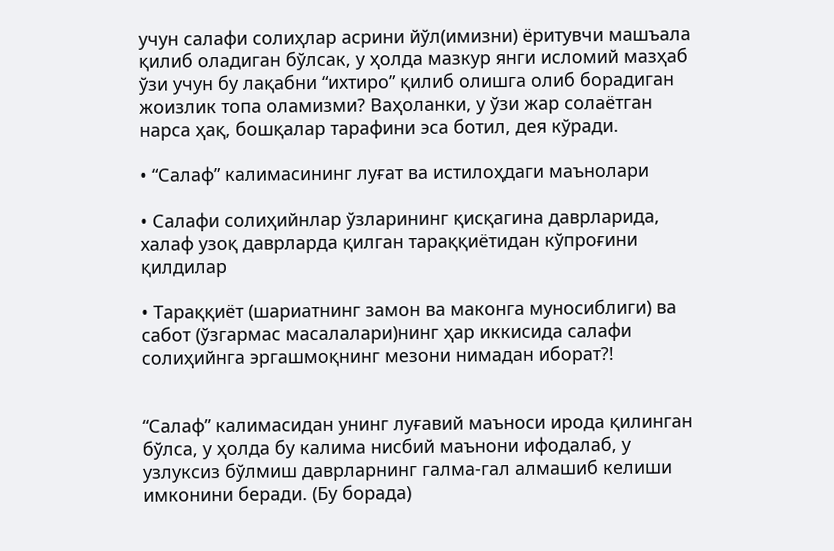учун салафи солиҳлар асрини йўл(имизни) ёритувчи машъала қилиб оладиган бўлсак, у ҳолда мазкур янги исломий мазҳаб ўзи учун бу лақабни “ихтиро” қилиб олишга олиб борадиган жоизлик топа оламизми? Ваҳоланки, у ўзи жар солаётган нарса ҳақ, бошқалар тарафини эса ботил, дея кўради.

• “Салаф” калимасининг луғат ва истилоҳдаги маънолари

• Салафи солиҳийнлар ўзларининг қисқагина даврларида, халаф узоқ даврларда қилган тараққиётидан кўпроғини қилдилар

• Тараққиёт (шариатнинг замон ва маконга муносиблиги) ва сабот (ўзгармас масалалари)нинг ҳар иккисида салафи солиҳийнга эргашмоқнинг мезони нимадан иборат?!


“Салаф” калимасидан унинг луғавий маъноси ирода қилинган бўлса, у ҳолда бу калима нисбий маънони ифодалаб, у узлуксиз бўлмиш даврларнинг галма-гал алмашиб келиши имконини беради. (Бу борада)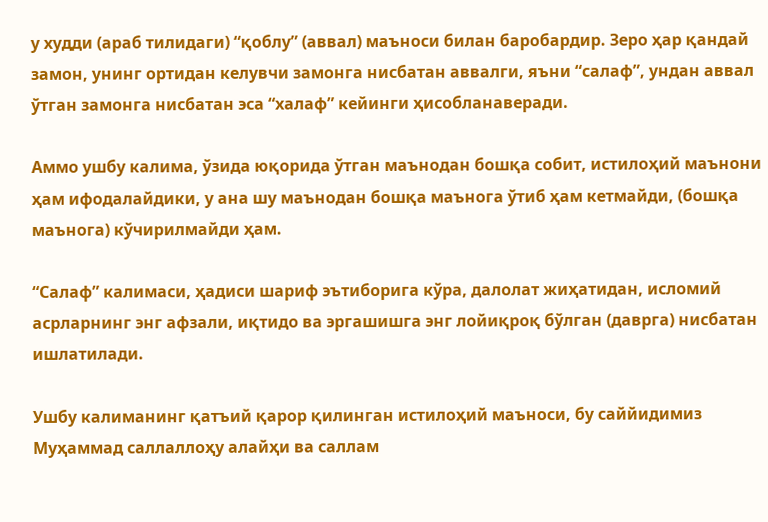у худди (араб тилидаги) “қоблу” (аввал) маъноси билан баробардир. Зеро ҳар қандай замон, унинг ортидан келувчи замонга нисбатан аввалги, яъни “салаф”, ундан аввал ўтган замонга нисбатан эса “халаф” кейинги ҳисобланаверади.

Аммо ушбу калима, ўзида юқорида ўтган маънодан бошқа собит, истилоҳий маънони ҳам ифодалайдики, у ана шу маънодан бошқа маънога ўтиб ҳам кетмайди, (бошқа маънога) кўчирилмайди ҳам.

“Салаф” калимаси, ҳадиси шариф эътиборига кўра, далолат жиҳатидан, исломий асрларнинг энг афзали, иқтидо ва эргашишга энг лойиқроқ бўлган (даврга) нисбатан ишлатилади.

Ушбу калиманинг қатъий қарор қилинган истилоҳий маъноси, бу саййидимиз Муҳаммад саллаллоҳу алайҳи ва саллам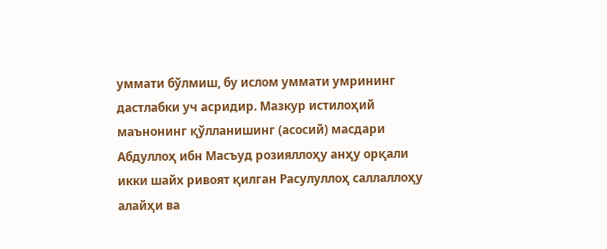уммати бўлмиш, бу ислом уммати умрининг дастлабки уч асридир. Мазкур истилоҳий маънонинг қўлланишинг (асосий) масдари Абдуллоҳ ибн Масъуд розияллоҳу анҳу орқали икки шайх ривоят қилган Расулуллоҳ саллаллоҳу алайҳи ва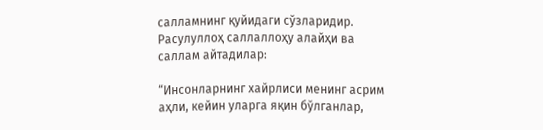салламнинг қуйидаги сўзларидир. Расулуллоҳ саллаллоҳу алайҳи ва саллам айтадилар:

“Инсонларнинг хайрлиси менинг асрим аҳли, кейин уларга яқин бўлганлар,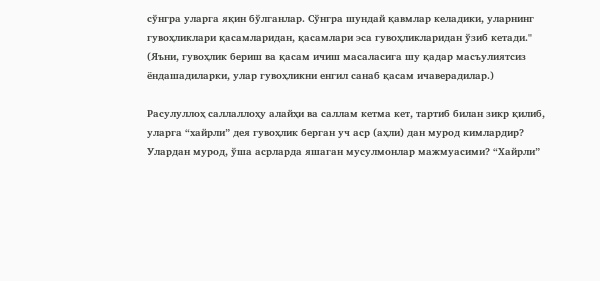сўнгра уларга яқин бўлганлар. Сўнгра шундай қавмлар келадики, уларнинг гувоҳликлари қасамларидан, қасамлари эса гувоҳликларидан ўзиб кетади." (Яъни, гувоҳлик бериш ва қасам ичиш масаласига шу қадар масъулиятсиз ёндашадиларки, улар гувоҳликни енгил санаб қасам ичаверадилар.)

Расулуллоҳ саллаллоҳу алайҳи ва саллам кетма кет, тартиб билан зикр қилиб, уларга “хайрли” дея гувоҳлик берган уч аср (аҳли) дан мурод кимлардир? Улардан мурод, ўша асрларда яшаган мусулмонлар мажмуасими? “Хайрли”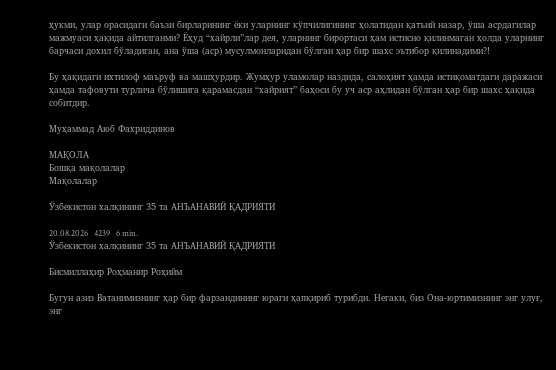ҳукми, улар орасидаги баъзи бирларининг ёки уларнинг кўпчилигининг ҳолатидан қатъий назар, ўша асрдагилар мажмуаси ҳақида айтилганми? Ёҳуд “хайрли”лар дея, уларнинг бирортаси ҳам истисно қилинмаган ҳолда уларнинг барчаси дохил бўладиган, ана ўша (аср) мусулмонларидан бўлган ҳар бир шахс эътибор қилинадими?!

Бу ҳақидаги ихтилоф маъруф ва машҳурдир. Жумҳур уламолар наздида, салоҳият ҳамда истиқоматдаги даражаси ҳамда тафовути турлича бўлишига қарамасдан “хайрият” баҳоси бу уч аср аҳлидан бўлган ҳар бир шахс ҳақида собитдир.

Муҳаммад Аюб Фахриддинов

МАҚОЛА
Бошқа мақолалар
Мақолалар

Ўзбекистон халқининг 35 та АНЪАНАВИЙ ҚАДРИЯТИ

20.08.2026   4239   6 min.
Ўзбекистон халқининг 35 та АНЪАНАВИЙ ҚАДРИЯТИ

Бисмиллаҳир Роҳманир Роҳийм

Бугун азиз Ватанимизнинг ҳар бир фарзандининг юраги ҳапқириб турибди. Негаки, биз Она-юртимизнинг энг улуғ, энг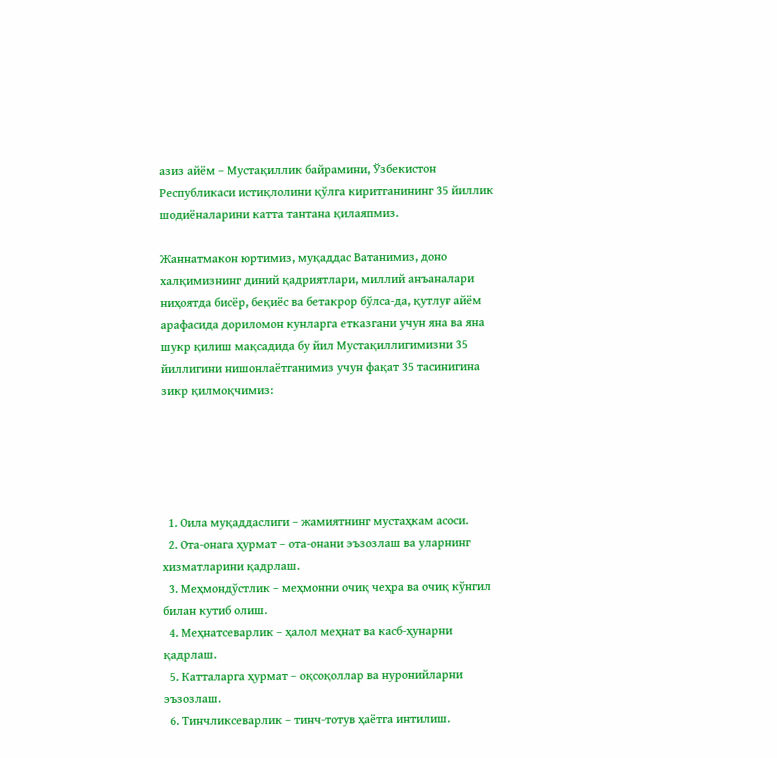азиз айём – Мустақиллик байрамини, Ўзбекистон Республикаси истиқлолини қўлга киритганининг 35 йиллик шодиёналарини катта тантана қилаяпмиз.

Жаннатмакон юртимиз, муқаддас Ватанимиз, доно халқимизнинг диний қадриятлари, миллий анъаналари ниҳоятда бисёр, беқиёс ва бетакрор бўлса-да, қутлуғ айём арафасида дориломон кунларга етказгани учун яна ва яна шукр қилиш мақсадида бу йил Мустақиллигимизни 35 йиллигини нишонлаётганимиз учун фақат 35 тасинигина зикр қилмоқчимиз:





  1. Оила муқаддаслиги – жамиятнинг мустаҳкам асоси.
  2. Ота-онага ҳурмат – ота-онани эъзозлаш ва уларнинг хизматларини қадрлаш.
  3. Меҳмондўстлик – меҳмонни очиқ чеҳра ва очиқ кўнгил билан кутиб олиш.
  4. Меҳнатсеварлик – ҳалол меҳнат ва касб-ҳунарни қадрлаш.
  5. Катталарга ҳурмат – оқсоқоллар ва нуронийларни эъзозлаш.
  6. Тинчликсеварлик – тинч-тотув ҳаётга интилиш.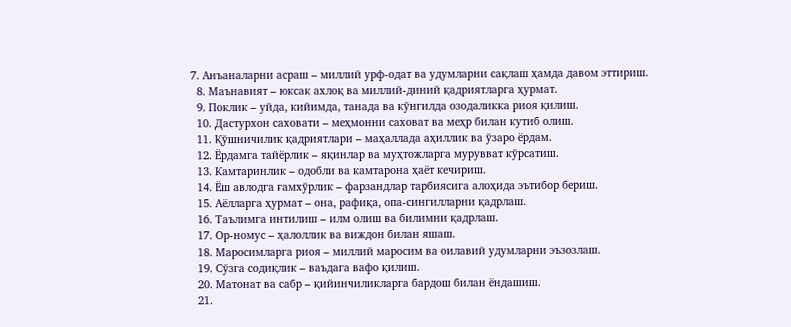7. Анъаналарни асраш – миллий урф-одат ва удумларни сақлаш ҳамда давом эттириш.
  8. Маънавият – юксак ахлоқ ва миллий-диний қадриятларга ҳурмат.
  9. Поклик – уйда, кийимда, танада ва кўнгилда озодаликка риоя қилиш.
  10. Дастурхон саховати – меҳмонни саховат ва меҳр билан кутиб олиш.
  11. Қўшничилик қадриятлари – маҳаллада аҳиллик ва ўзаро ёрдам.
  12. Ёрдамга тайёрлик – яқинлар ва муҳтожларга мурувват кўрсатиш.
  13. Камтаринлик – одобли ва камтарона ҳаёт кечириш.
  14. Ёш авлодга ғамхўрлик – фарзандлар тарбиясига алоҳида эътибор бериш.
  15. Аёлларга ҳурмат – она, рафиқа, опа-сингилларни қадрлаш.
  16. Таълимга интилиш – илм олиш ва билимни қадрлаш.
  17. Ор-номус – ҳалоллик ва виждон билан яшаш.
  18. Маросимларга риоя – миллий маросим ва оилавий удумларни эъзозлаш.
  19. Сўзга содиқлик – ваъдага вафо қилиш.
  20. Матонат ва сабр – қийинчиликларга бардош билан ёндашиш.
  21.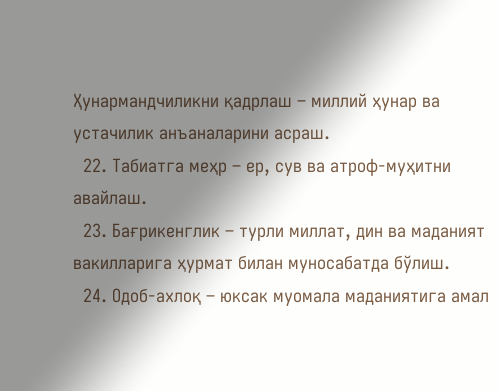Ҳунармандчиликни қадрлаш – миллий ҳунар ва устачилик анъаналарини асраш.
  22. Табиатга меҳр – ер, сув ва атроф-муҳитни авайлаш.
  23. Бағрикенглик – турли миллат, дин ва маданият вакилларига ҳурмат билан муносабатда бўлиш.
  24. Одоб-ахлоқ – юксак муомала маданиятига амал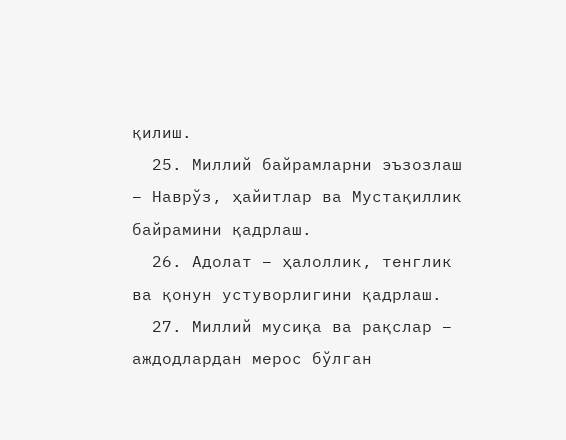қилиш.
  25. Миллий байрамларни эъзозлаш – Наврўз, ҳайитлар ва Мустақиллик байрамини қадрлаш.
  26. Адолат – ҳалоллик, тенглик ва қонун устуворлигини қадрлаш.
  27. Миллий мусиқа ва рақслар – аждодлардан мерос бўлган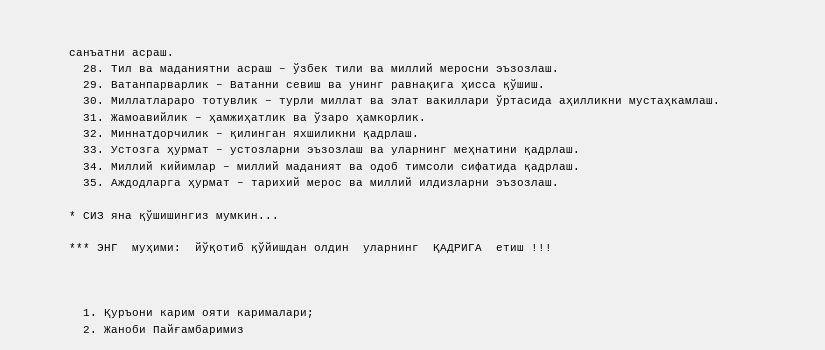санъатни асраш.
  28. Тил ва маданиятни асраш – ўзбек тили ва миллий меросни эъзозлаш.
  29. Ватанпарварлик – Ватанни севиш ва унинг равнақига ҳисса қўшиш.
  30. Миллатлараро тотувлик – турли миллат ва элат вакиллари ўртасида аҳилликни мустаҳкамлаш.
  31. Жамоавийлик – ҳамжиҳатлик ва ўзаро ҳамкорлик.
  32. Миннатдорчилик – қилинган яхшиликни қадрлаш.
  33. Устозга ҳурмат – устозларни эъзозлаш ва уларнинг меҳнатини қадрлаш.
  34. Миллий кийимлар – миллий маданият ва одоб тимсоли сифатида қадрлаш.
  35. Аждодларга ҳурмат – тарихий мерос ва миллий илдизларни эъзозлаш.

* СИЗ яна қўшишингиз мумкин...

*** ЭНГ  муҳими:  йўқотиб қўйишдан олдин  уларнинг  ҚАДРИГА  етиш !!!



  1. Қуръони карим ояти карималари;
  2. Жаноби Пайғамбаримиз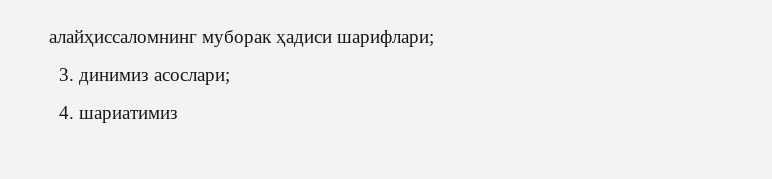алайҳиссаломнинг муборак ҳадиси шарифлари;
  3. динимиз асослари;
  4. шариатимиз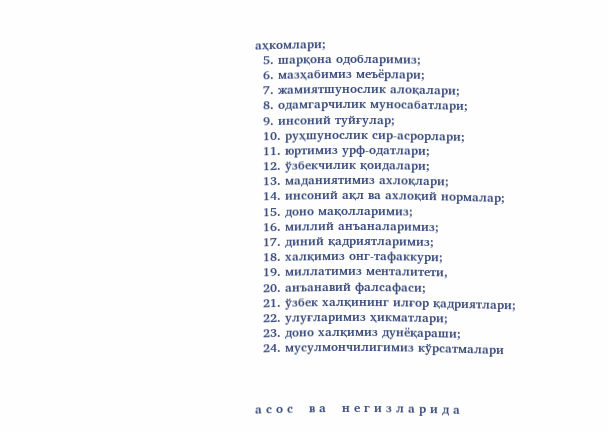аҳкомлари;
  5. шарқона одобларимиз;
  6. мазҳабимиз меъёрлари;
  7. жамиятшунослик алоқалари;
  8. одамгарчилик муносабатлари;
  9. инсоний туйғулар;
  10. руҳшунослик сир-асрорлари;
  11. юртимиз урф-одатлари;
  12. ўзбекчилик қоидалари;
  13. маданиятимиз ахлоқлари;
  14. инсоний ақл ва ахлоқий нормалар;
  15. доно мақолларимиз;
  16. миллий анъаналаримиз;
  17. диний қадриятларимиз;
  18. халқимиз онг-тафаккури;
  19. миллатимиз менталитети,
  20. анъанавий фалсафаси;
  21. ўзбек халқининг илғор қадриятлари;
  22. улуғларимиз ҳикматлари;
  23. доно халқимиз дунёқараши;
  24. мусулмончилигимиз кўрсатмалари



а с о с    в а    н е г и з л а р и д а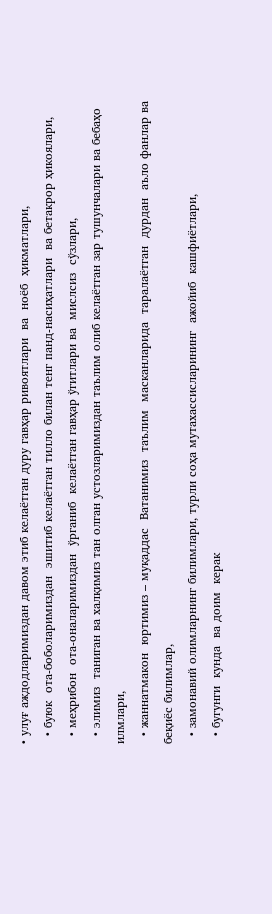• улуғ аждодларимиздан давом этиб келаётган дуру гавҳар ривоятлари  ва  ноёб  ҳикматлари,
  • буюк  ота-боболаримиздан  эшитиб келаётган тилло билан тенг панд-насиҳатлари  ва бетакрор ҳикоялари,
  • меҳрибон  ота-оналаримиздан  ўрганиб  келаётган гавҳар ўгитлари ва  мислсиз  сўзлари,
  • элимиз  таниган ва халқимиз тан олган устозларимиздан таълим олиб келаётган зар тушунчалари ва бебаҳо илмлари,
  • жаннатмакон  юртимиз – муқаддас  Ватанимиз  таълим  масканларида  таралаётган  дурдан  аъло фанлар ва беқиёс билимлар,
  • замонавий олимларнинг билимлари, турли соҳа мутахассисларининг  ажойиб  кашфиётлари,
  • бугунги  кунда  ва доим  керак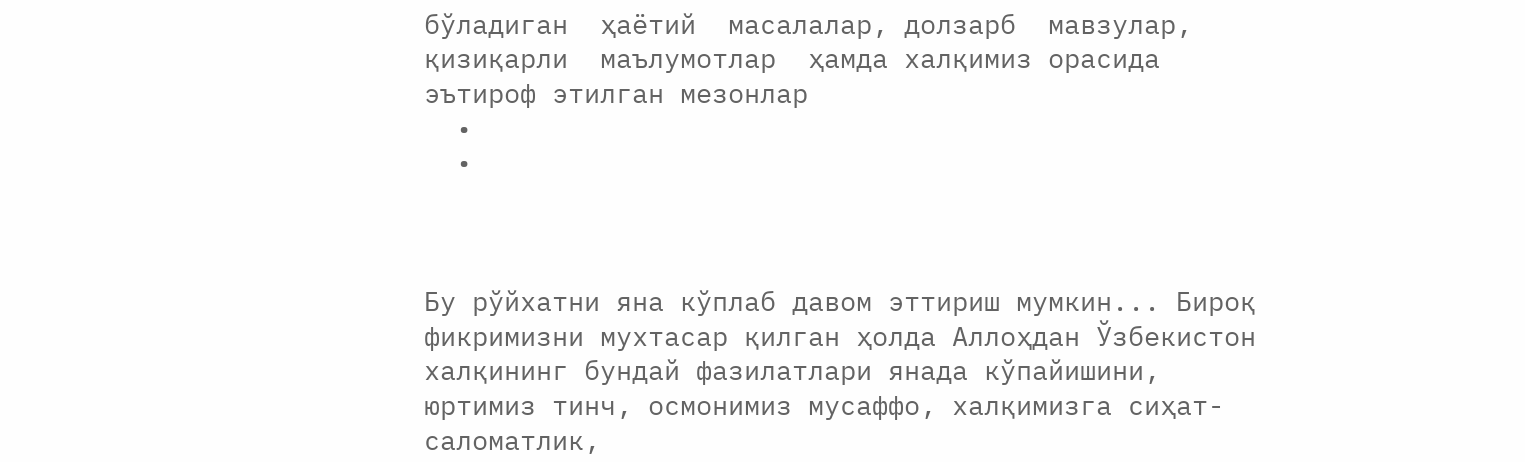бўладиган  ҳаётий  масалалар, долзарб  мавзулар,  қизиқарли  маълумотлар  ҳамда халқимиз орасида  эътироф этилган мезонлар
  •
  •



Бу рўйхатни яна кўплаб давом эттириш мумкин... Бироқ фикримизни мухтасар қилган ҳолда Аллоҳдан Ўзбекистон халқининг бундай фазилатлари янада кўпайишини, юртимиз тинч, осмонимиз мусаффо, халқимизга сиҳат-саломатлик,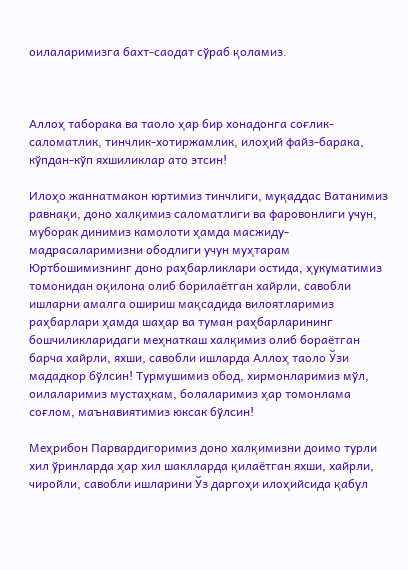оилаларимизга бахт-саодат сўраб қоламиз.



Аллоҳ таборака ва таоло ҳар бир хонадонга соғлик-саломатлик, тинчлик-хотиржамлик, илоҳий файз-барака, кўпдан-кўп яхшиликлар ато этсин!

Илоҳо жаннатмакон юртимиз тинчлиги, муқаддас Ватанимиз равнақи, доно халқимиз саломатлиги ва фаровонлиги учун, муборак динимиз камолоти ҳамда масжиду-мадрасаларимизни ободлиги учун муҳтарам Юртбошимизнинг доно раҳбарликлари остида, ҳукуматимиз томонидан оқилона олиб борилаётган хайрли, савобли ишларни амалга ошириш мақсадида вилоятларимиз раҳбарлари ҳамда шаҳар ва туман раҳбарларининг бошчиликларидаги меҳнаткаш халқимиз олиб бораётган барча хайрли, яхши, савобли ишларда Аллоҳ таоло Ўзи мададкор бўлсин! Турмушимиз обод, хирмонларимиз мўл, оилаларимиз мустаҳкам, болаларимиз ҳар томонлама соғлом, маънавиятимиз юксак бўлсин!

Меҳрибон Парвардигоримиз доно халқимизни доимо турли хил ўринларда ҳар хил шаклларда қилаётган яхши, хайрли, чиройли, савобли ишларини Ўз даргоҳи илоҳийсида қабул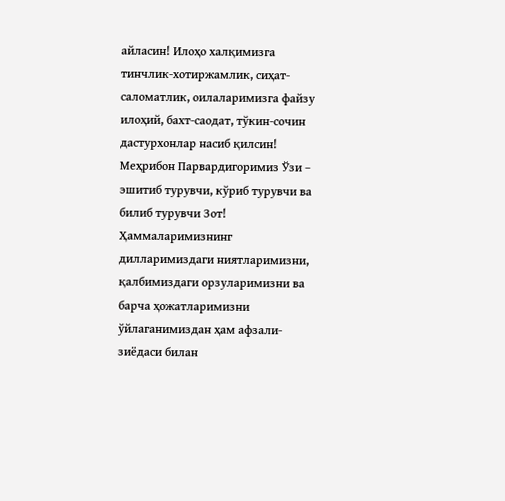айласин! Илоҳо халқимизга тинчлик-хотиржамлик, сиҳат-саломатлик, оилаларимизга файзу илоҳий, бахт-саодат, тўкин-сочин дастурхонлар насиб қилсин! Меҳрибон Парвардигоримиз Ўзи – эшитиб турувчи, кўриб турувчи ва билиб турувчи Зот! Ҳаммаларимизнинг дилларимиздаги ниятларимизни, қалбимиздаги орзуларимизни ва барча ҳожатларимизни ўйлаганимиздан ҳам афзали-зиёдаси билан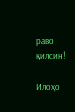раво қилсин!

Илоҳо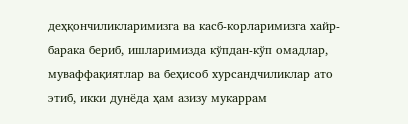деҳқончиликларимизга ва касб-корларимизга хайр-барака бериб, ишларимизда кўпдан-кўп омадлар, муваффақиятлар ва беҳисоб хурсандчиликлар ато этиб, икки дунёда ҳам азизу мукаррам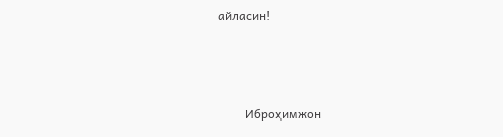айласин!



         Иброҳимжон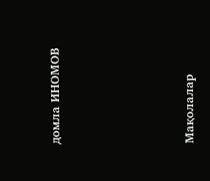домла ИНОМОВ







Мақолалар